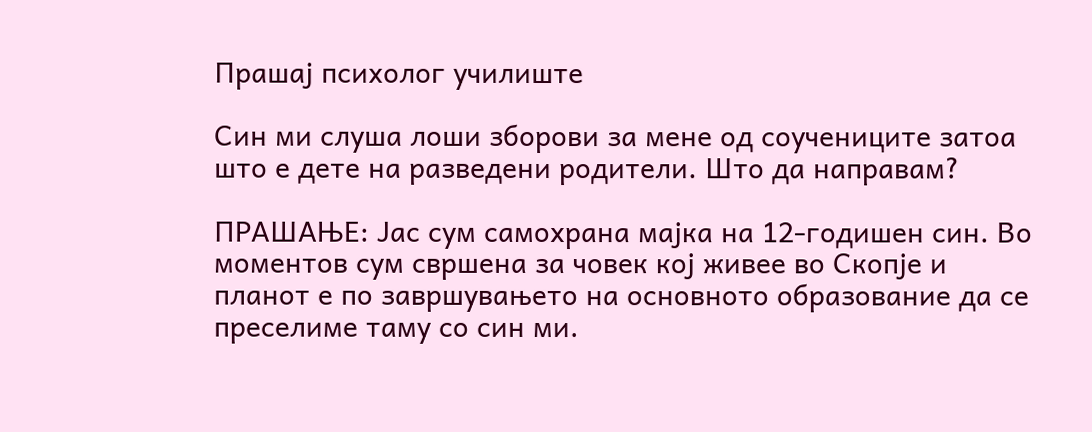Прашај психолог училиште

Син ми слуша лоши зборови за мене од соучениците затоа што е дете на разведени родители. Што да направам?

ПРАШАЊЕ: Јас сум самохрана мајка на 12-годишен син. Во моментов сум свршена за човек кој живее во Скопје и планот е по завршувањето на основното образование да се преселиме таму со син ми.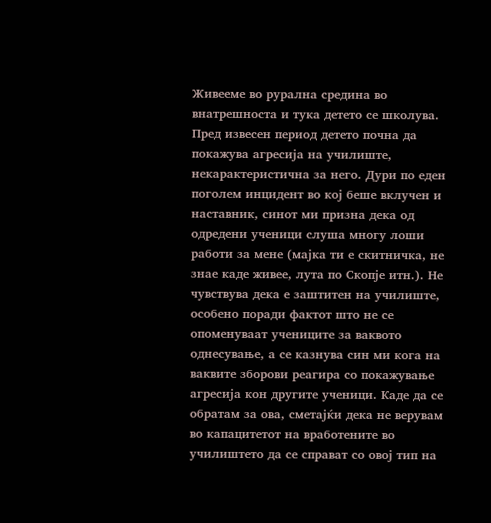Живееме во рурална средина во внатрешноста и тука детето се школува. Пред извесен период детето почна да покажува агресија на училиште, некарактеристична за него. Дури по еден поголем инцидент во кој беше вклучен и наставник, синот ми призна дека од одредени ученици слуша многу лоши работи за мене (мајка ти е скитничка, не знае каде живее, лута по Скопје итн.). Не чувствува дека е заштитен на училиште, особено поради фактот што не се опоменуваат учениците за ваквото однесување, а се казнува син ми кога на ваквите зборови реагира со покажување агресија кон другите ученици. Каде да се обратам за ова, сметајќи дека не верувам во капацитетот на вработените во училиштето да се справат со овој тип на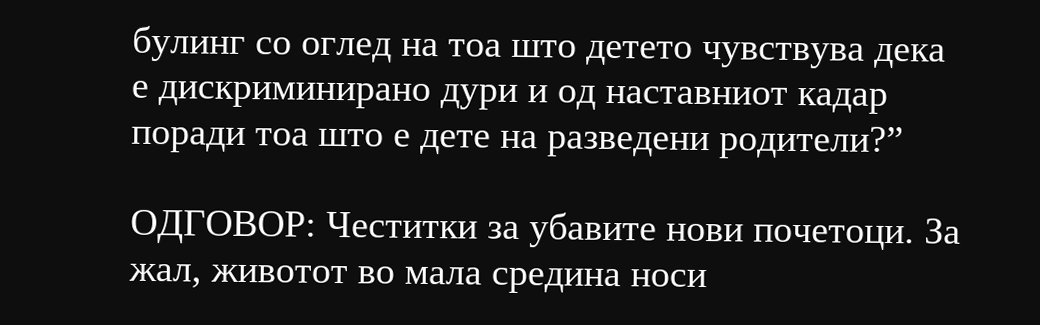булинг со оглед на тоа што детето чувствува дека е дискриминирано дури и од наставниот кадар поради тоа што е дете на разведени родители?”

ОДГОВОР: Честитки за убавите нови почетоци. За жал, животот во мала средина носи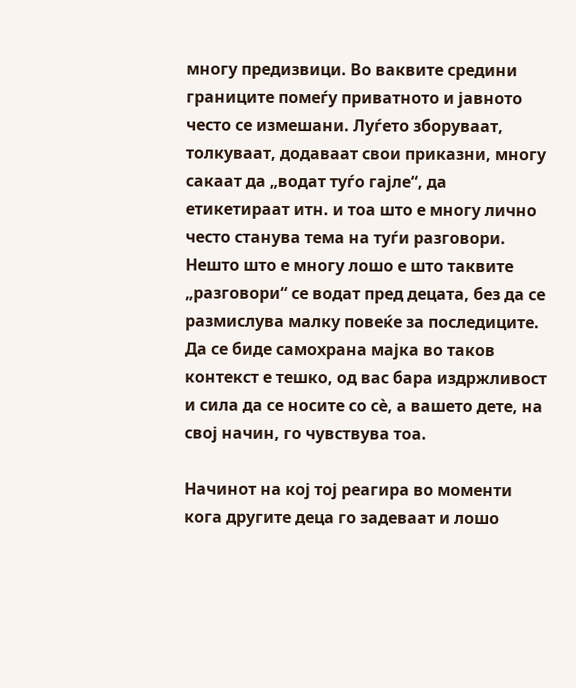многу предизвици. Во ваквите средини границите помеѓу приватното и јавното често се измешани. Луѓето зборуваат, толкуваат, додаваат свои приказни, многу сакаат да „водат туѓо гајле“, да етикетираат итн. и тоа што е многу лично често станува тема на туѓи разговори. Нешто што е многу лошо е што таквите „разговори“ се водат пред децата, без да се размислува малку повеќе за последиците. Да се биде самохрана мајка во таков контекст е тешко, од вас бара издржливост и сила да се носите со сѐ, а вашето дете, на свој начин, го чувствува тоа.

Начинот на кој тој реагира во моменти кога другите деца го задеваат и лошо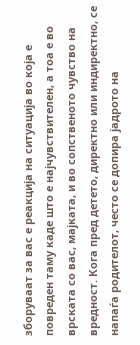зборуваат за вас е реакција на ситуација во која е повреден таму каде што е најчувствителен, а тоа е во врската со вас, мајката, и во сопственото чувство на вредност. Кога пред детето, директно или индиректно, се напаѓа родителот, често се допира јадрото на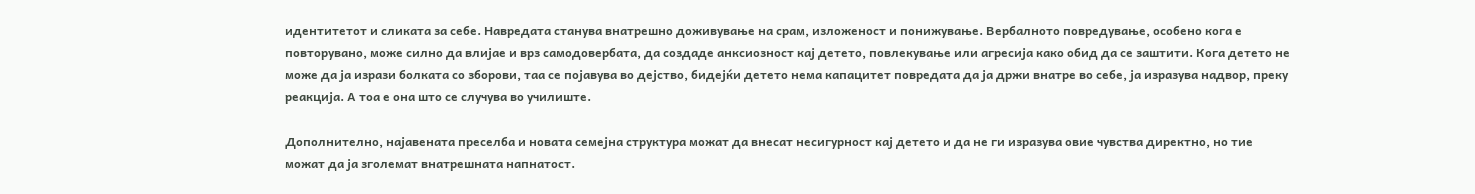идентитетот и сликата за себе. Навредата станува внатрешно доживување на срам, изложеност и понижување. Вербалното повредување, особено кога е повторувано, може силно да влијае и врз самодовербата, да создаде анксиозност кај детето, повлекување или агресија како обид да се заштити. Кога детето не може да ја изрази болката со зборови, таа се појавува во дејство, бидејќи детето нема капацитет повредата да ја држи внатре во себе, ја изразува надвор, преку реакција. А тоа е она што се случува во училиште.

Дополнително, најавената преселба и новата семејна структура можат да внесат несигурност кај детето и да не ги изразува овие чувства директно, но тие можат да ја зголемат внатрешната напнатост.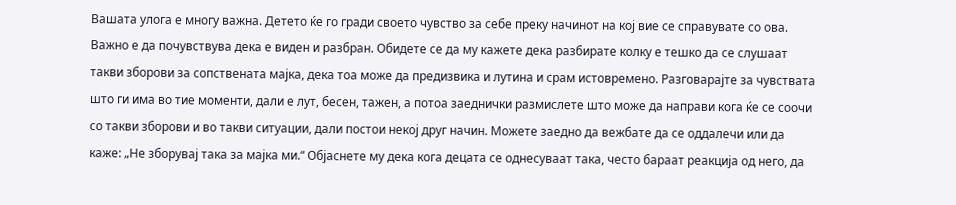Вашата улога е многу важна. Детето ќе го гради своето чувство за себе преку начинот на кој вие се справувате со ова. Важно е да почувствува дека е виден и разбран. Обидете се да му кажете дека разбирате колку е тешко да се слушаат такви зборови за сопствената мајка, дека тоа може да предизвика и лутина и срам истовремено. Разговарајте за чувствата што ги има во тие моменти, дали е лут, бесен, тажен, а потоа заеднички размислете што може да направи кога ќе се соочи со такви зборови и во такви ситуации, дали постои некој друг начин. Можете заедно да вежбате да се оддалечи или да каже: „Не зборувај така за мајка ми.“ Објаснете му дека кога децата се однесуваат така, често бараат реакција од него, да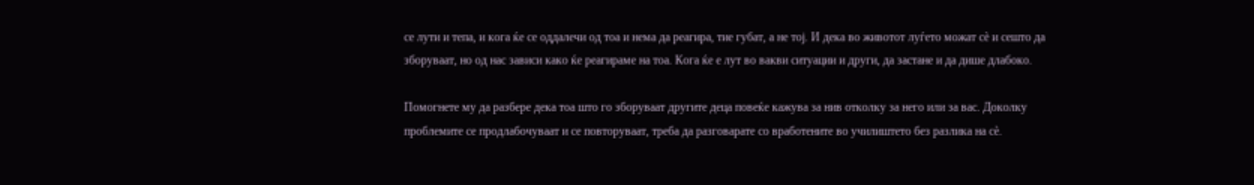се лути и тепа, и кога ќе се оддалечи од тоа и нема да реагира, тие губат, а не тој. И дека во животот луѓето можат сѐ и сешто да зборуваат, но од нас зависи како ќе реагираме на тоа. Кога ќе е лут во вакви ситуации и други, да застане и да дише длабоко.

Помогнете му да разбере дека тоа што го зборуваат другите деца повеќе кажува за нив отколку за него или за вас. Доколку проблемите се продлабочуваат и се повторуваат, треба да разговарате со вработените во училиштето без разлика на сѐ.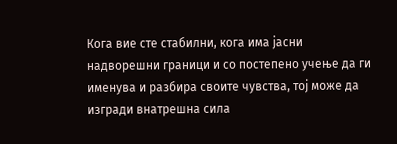Кога вие сте стабилни, кога има јасни надворешни граници и со постепено учење да ги именува и разбира своите чувства, тој може да изгради внатрешна сила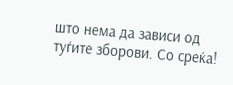што нема да зависи од туѓите зборови. Со среќа!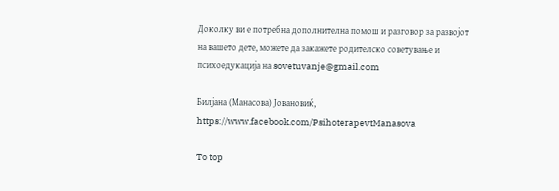Доколку ви е потребна дополнителна помош и разговор за развојот на вашето дете, можете да закажете родителско советување и психоедукација на sovetuvanje@gmail.com

Билјана (Манасова) Јовановиќ, https://www.facebook.com/PsihoterapevtManasova

To top